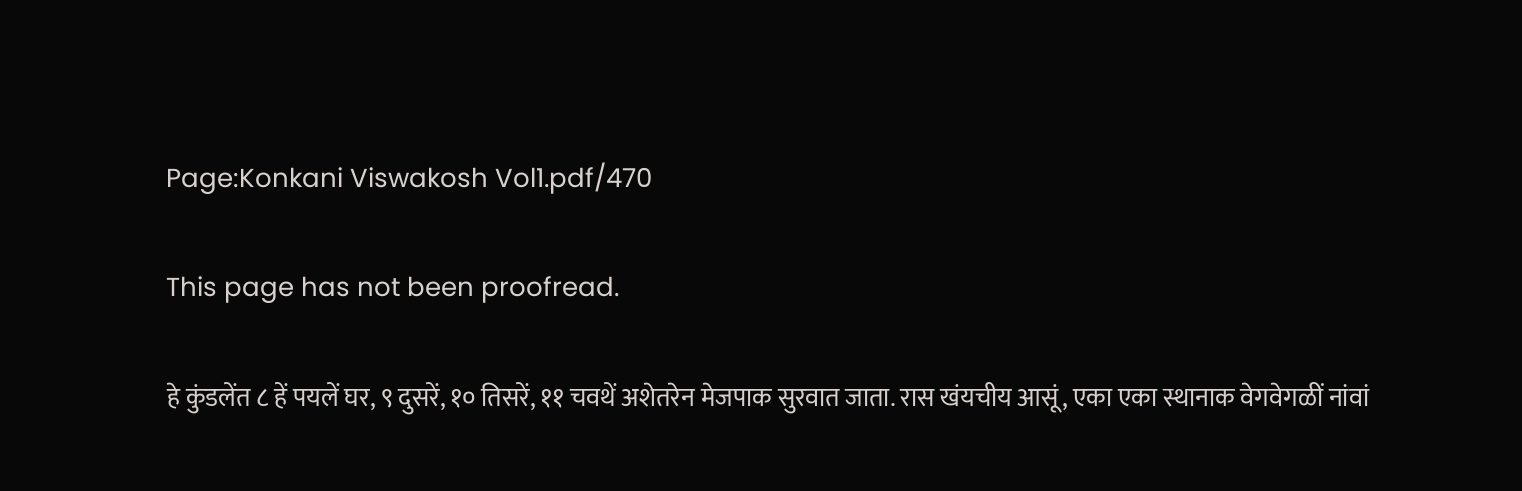Page:Konkani Viswakosh Vol1.pdf/470

This page has not been proofread.

हे कुंडलेंत ८ हें पयलें घर, ९ दुसरें, १० तिसरें, ११ चवथें अशेतरेन मेजपाक सुरवात जाता. रास खंयचीय आसूं, एका एका स्थानाक वेगवेगळीं नांवां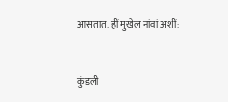आसतात. हीं मुखेल नांवां अशीं:


कुंडली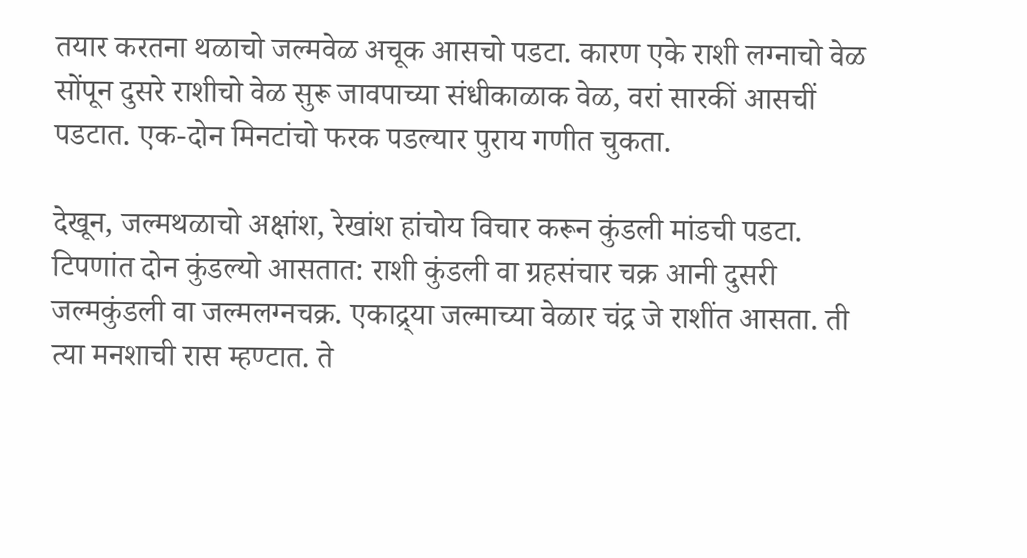तयार करतना थळाचो जल्मवेळ अचूक आसचो पडटा. कारण एके राशी लग्नाचो वेळ सोंपून दुसरे राशीचो वेळ सुरू जावपाच्या संधीकाळाक वेळ, वरां सारकीं आसचीं पडटात. एक-दोन मिनटांचो फरक पडल्यार पुराय गणीत चुकता.

देखून, जल्मथळाचो अक्षांश, रेखांश हांचोय विचार करून कुंडली मांडची पडटा. टिपणांत दोन कुंडल्यो आसतात: राशी कुंडली वा ग्रहसंचार चक्र आनी दुसरी जल्मकुंडली वा जल्मलग्नचक्र. एकाद्र्या जल्माच्या वेळार चंद्र जे राशींत आसता. ती त्या मनशाची रास म्हण्टात. ते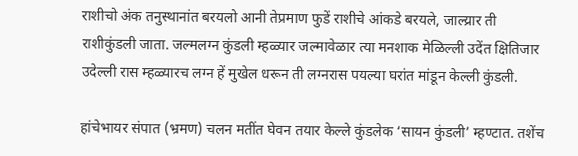राशीचो अंक तनुस्थानांत बरयलो आनी तेप्रमाण फुडें राशीचे आंकडे बरयले, जाल्य्रार ती राशीकुंडली जाता. जल्मलग्न कुंडली म्हळ्यार जल्मावेळार त्या मनशाक मेळिल्ली उदेंत क्षितिजार उदेल्ली रास म्हळ्यारच लग्न हें मुखेल धरून ती लग्नरास पयल्या घरांत मांडून केल्ली कुंडली.

हांचेभायर संपात (भ्रमण) चलन मतींत घेवन तयार केल्ले कुंडलेक ‘सायन कुंडली’ म्हण्टात. तशेंच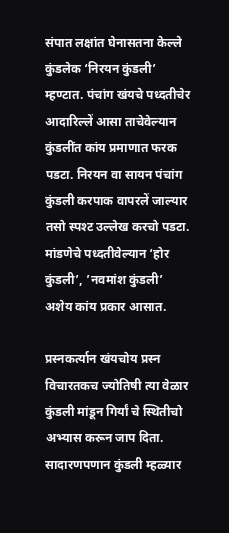संपात लक्षांत घेनासतना केल्ले कुंडलेक ‘निरयन कुंडली’ म्हण्टात. पंचांग खंयचे पध्दतीचेर आदारिल्लें आसा ताचेवेल्यान कुंडलींत कांय प्रमाणात फरक पडटा. निरयन वा सायन पंचांग कुंडली करपाक वापरलें जाल्यार तसो स्पश्ट उल्लेख करचो पडटा. मांडणेचे पध्दतीवेल्यान ‘होर कुंडली’, ’नवमांश कुंडली’ अशेय कांय प्रकार आसात.

प्रस्नकर्त्यान खंयचोय प्रस्न विचारतकच ज्योतिषी त्या वेळार कुंडली मांडून गिर्यां चे स्थितीचो अभ्यास करून जाप दिता. सादारणपणान कुंडली म्हळ्यार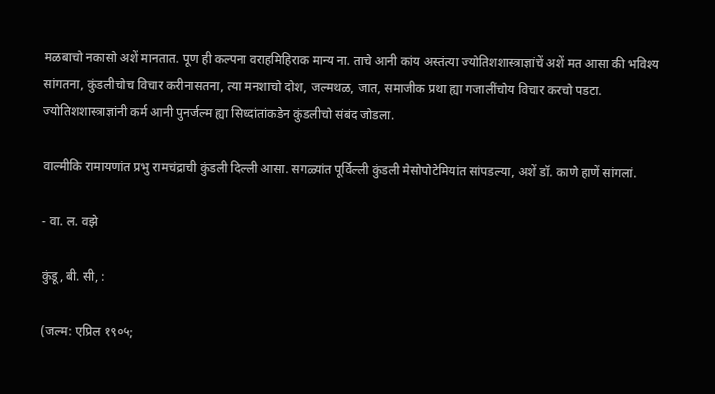मळबाचो नकासो अशें मानतात. पूण ही कल्पना वराहमिहिराक मान्य ना. ताचे आनी कांय अस्तंत्या ज्योतिशशास्त्राज्ञांचें अशें मत आसा की भविश्य सांगतना, कुंडलीचोच विचार करीनासतना, त्या मनशाचो दोश, जल्मथळ, जात, समाजीक प्रथा ह्या गजालींचोय विचार करचो पडटा. ज्योतिशशास्त्राज्ञांनी कर्म आनी पुनर्जल्म ह्या सिध्दांतांकडेन कुंडलीचो संबंद जोडला.

वाल्मीकि रामायणांत प्रभु रामचंद्राची कुंडली दिल्ली आसा. सगळ्यांत पूर्विल्ली कुंडली मेसोपोटेमियांत सांपडल्या, अशें डॉ. काणे हाणें सांगलां.

- वा. ल. वझे

कुंडू, बी. सी, :

(जल्म: एप्रिल १९०५;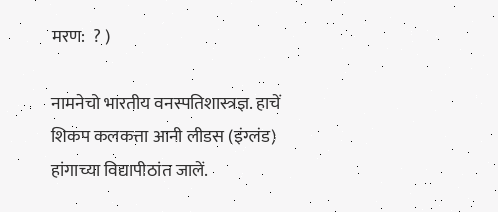मरण:  ? )

नामनेचो भारतीय वनस्पतिशास्त्रज्ञ. हाचें शिकप कलकत्ता आनी लीडस (इंग्लंड) हांगाच्या विद्यापीठांत जालें.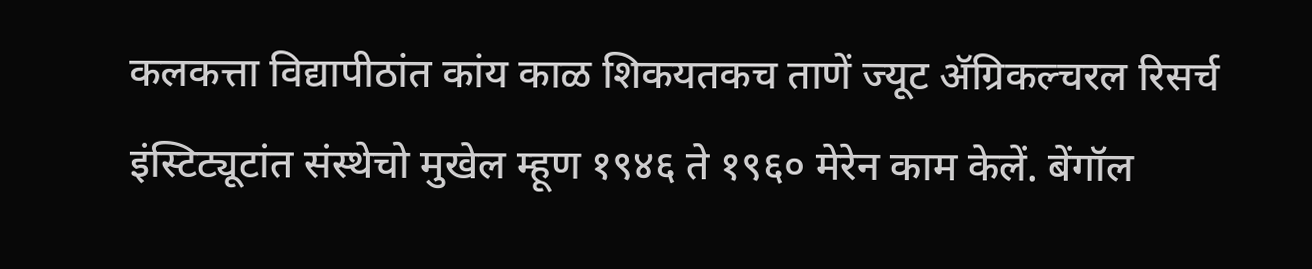कलकत्ता विद्यापीठांत कांय काळ शिकयतकच ताणें ज्यूट ॲग्रिकल्चरल रिसर्च इंस्टिट्यूटांत संस्थेचो मुखेल म्हूण १९४६ ते १९६० मेरेन काम केलें. बेंगॉल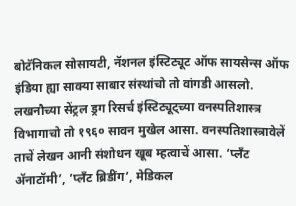बोटॅनिकल सोसायटी, नॅशनल इंस्टिट्यूट ऑफ सायसेन्स ऑफ इंडिया ह्या साक्या साबार संस्थांचो तो वांगडी आसलो. लखनौच्या सेंट्रल ड्रग रिसर्च इंस्टिट्यूट्च्या वनस्पतिशास्त्र विभागाचो तो १९६० सावन मुखेल आसा. वनस्पतिशास्त्रावेलें ताचें लेखन आनी संशोधन खूब म्हत्वाचें आसा. ‘प्लँट ॲनाटॉमी’, ’प्लँट ब्रिडींग’, मेडिकल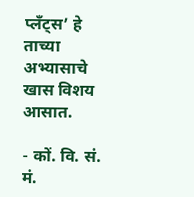प्लँट्‌स’ हे ताच्या अभ्यासाचे खास विशय आसात.

- कों. वि. सं. मं.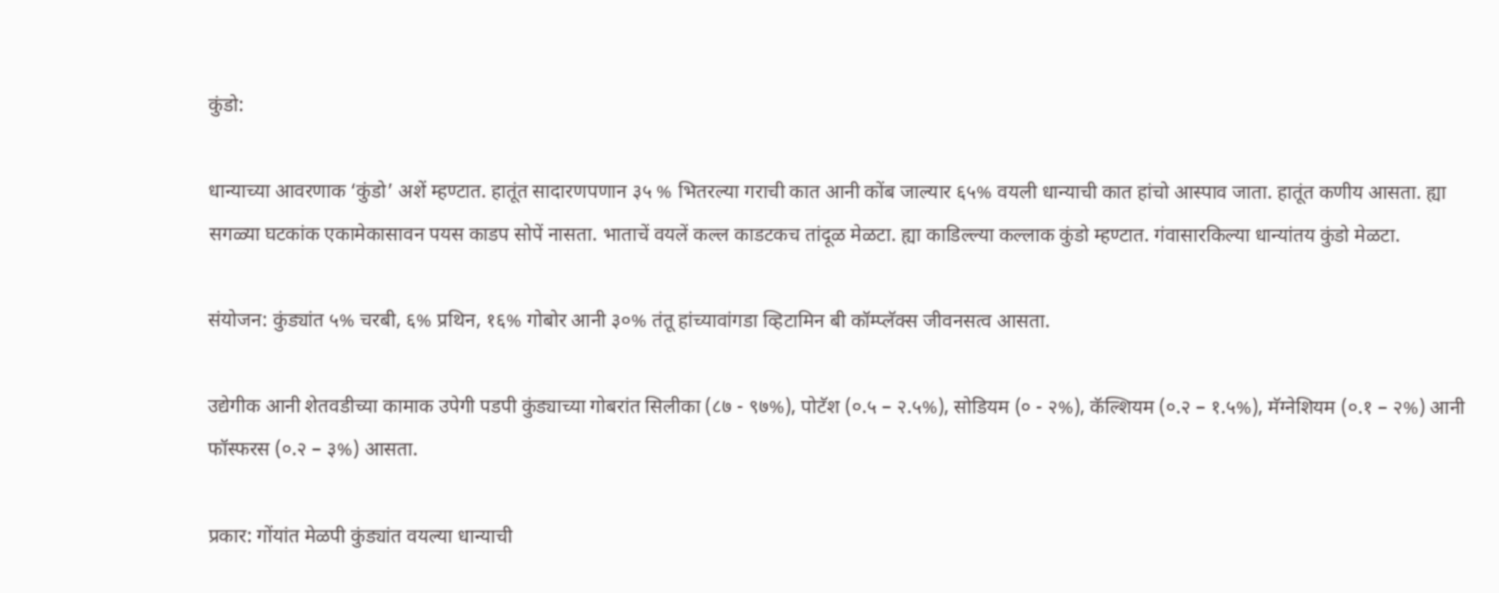कुंडो:

धान्याच्या आवरणाक ‘कुंडो’ अशें म्हण्टात. हातूंत सादारणपणान ३५ % भितरल्या गराची कात आनी कोंब जाल्यार ६५% वयली धान्याची कात हांचो आस्पाव जाता. हातूंत कणीय आसता. ह्या सगळ्या घटकांक एकामेकासावन पयस काडप सोपें नासता. भाताचें वयलें कल्ल काडटकच तांदूळ मेळटा. ह्या काडिल्ल्या कल्लाक कुंडो म्हण्टात. गंवासारकिल्या धान्यांतय कुंडो मेळटा.

संयोजन: कुंड्यांत ५% चरबी, ६% प्रथिन, १६% गोबोर आनी ३०% तंतू हांच्यावांगडा व्हिटामिन बी कॉम्प्लॅक्स जीवनसत्व आसता.

उद्येगीक आनी शेतवडीच्या कामाक उपेगी पडपी कुंड्याच्या गोबरांत सिलीका (८७ - ९७%), पोटॅश (०.५ – २.५%), सोडियम (० - २%), कॅल्शियम (०.२ – १.५%), मॅग्नेशियम (०.१ – २%) आनी फॉस्फरस (०.२ – ३%) आसता.

प्रकार: गोंयांत मेळपी कुंड्यांत वयल्या धान्याची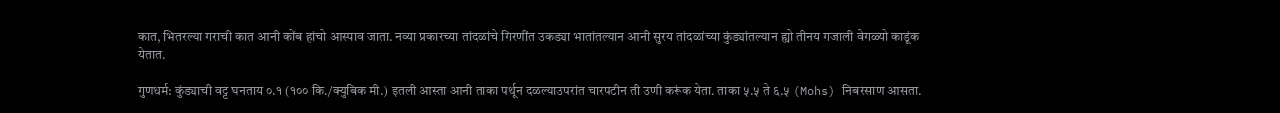कात, भितरल्या गराची कात आनी कोंब हांचो आस्पाव जाता. नव्या प्रकारच्या तांदळांचे गिरणींत उकड्या भातांतल्यान आनी सुरय तांदळांच्या कुंड्यांतल्यान ह्यो तीनय गजाली वेगळ्यो काडूंक येतात.

गुणधर्म: कुंड्याची वट्ट घनताय ०.१ (१०० कि./क्युबिक मी.) इतली आस्ता आनी ताका पर्थून दळल्याउपरांत चारपटीन ती उणी करूंक येता. ताका ५.५ ते ६.५ (Mohs) निबरसाण आसता.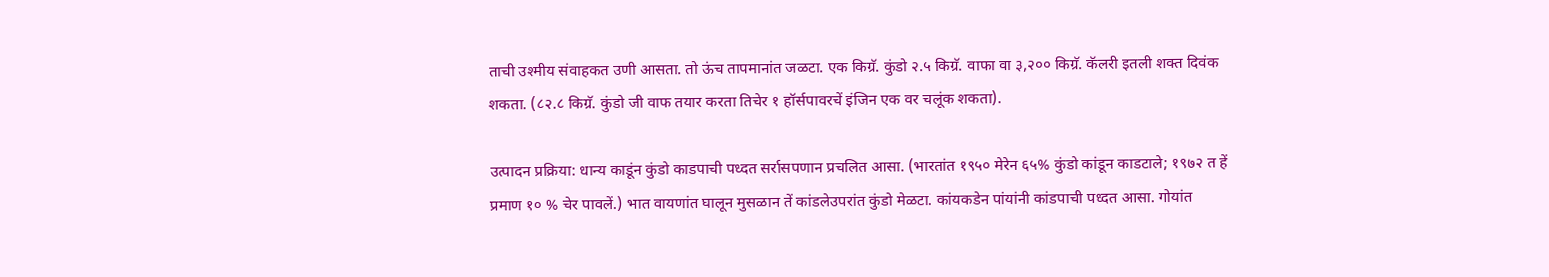ताची उश्मीय संवाहकत उणी आसता. तो ऊंच तापमानांत जळटा. एक किग्रॅ. कुंडो २.५ किग्रॅ. वाफा वा ३,२०० किग्रॅ. कॅलरी इतली शक्त दिवंक शकता. (८२.८ किग्रॅ. कुंडो जी वाफ तयार करता तिचेर १ हॉर्सपावरचें इंजिन एक वर चलूंक शकता).

उत्पादन प्रक्रिया: धान्य काडूंन कुंडो काडपाची पध्दत सर्रासपणान प्रचलित आसा. (भारतांत १९५० मेरेन ६५% कुंडो कांडून काडटाले; १९७२ त हें प्रमाण १० % चेर पावलें.) भात वायणांत घालून मुसळान तें कांडलेउपरांत कुंडो मेळटा. कांयकडेन पांयांनी कांडपाची पध्दत आसा. गोयांत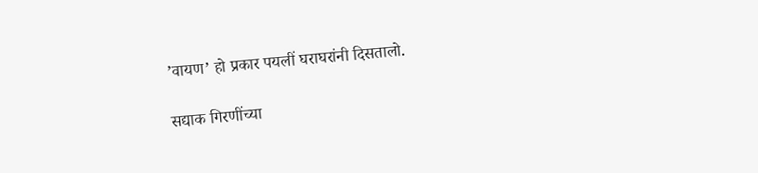’वायण’ हो प्रकार पयलीं घराघरांनी दिसतालो.

सद्याक गिरणींच्या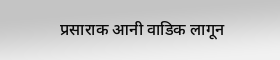प्रसाराक आनी वाडिक लागून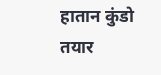हातान कुंडो तयार